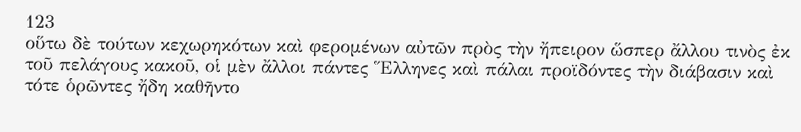123
οὕτω δὲ τούτων κεχωρηκότων καὶ φερομένων αὐτῶν πρὸς τὴν ἤπειρον ὥσπερ ἄλλου τινὸς ἐκ τοῦ πελάγους κακοῦ, οἱ μὲν ἄλλοι πάντες Ἕλληνες καὶ πάλαι προϊδόντες τὴν διάβασιν καὶ τότε ὁρῶντες ἤδη καθῆντο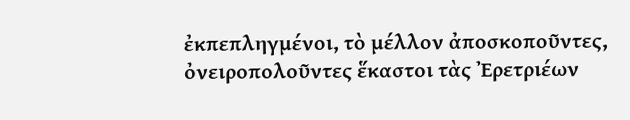ἐκπεπληγμένοι, τὸ μέλλον ἀποσκοποῦντες, ὀνειροπολοῦντες ἕκαστοι τὰς Ἐρετριέων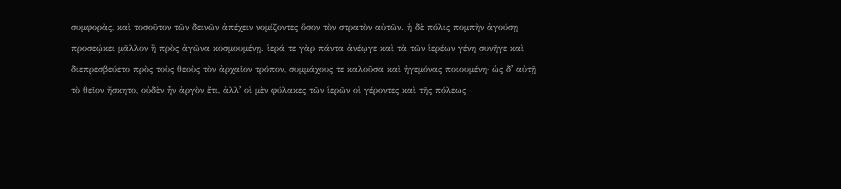συμφορὰς, καὶ τοσοῦτον τῶν δεινῶν ἀπέχειν νομίζοντες ὅσον τὸν στρατὸν αὐτῶν. ἡ δὲ πόλις πομπὴν ἀγούσῃ προσεῴκει μᾶλλον ἢ πρὸς ἀγῶνα κοσμουμένῃ. ἱερά τε γὰρ πάντα ἀνέῳγε καὶ τὰ τῶν ἱερέων γένη συνῆγε καὶ διεπρεσβεύετο πρὸς τοὺς θεοὺς τὸν ἀρχαῖον τρόπον, συμμάχους τε καλοῦσα καὶ ἡγεμόνας ποιουμένη· ὡς δʼ αὐτῇ τὸ θεῖον ἤσκητο, οὐδὲν ἦν ἀργὸν ἔτι, ἀλλʼ οἱ μὲν φύλακες τῶν ἱερῶν οἱ γέροντες καὶ τῆς πόλεως